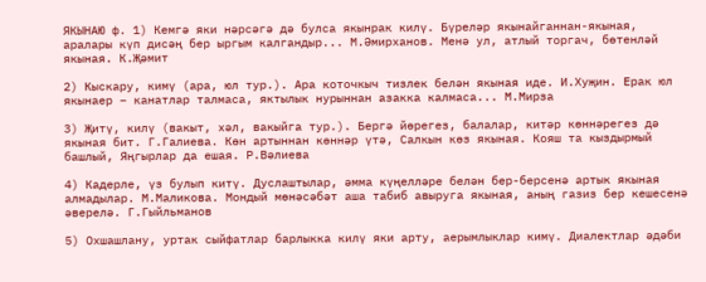ЯКЫНАЮ ф. 1) Кемгә яки нәрсәгә дә булса якынрак килү. Бүреләр якынайганнан-якыная, аралары күп дисәң бер ыргым калгандыр... М.Әмирханов. Менә ул, атлый торгач, бөтенләй якыная. К.Җәмит

2) Кыскару, кимү (ара, юл тур.). Ара коточкыч тизлек белән якыная иде. И.Хуҗин. Ерак юл якынаер – канатлар талмаса, яктылык нурыннан азакка калмаса... М.Мирза

3) Җитү, килү (вакыт, хәл, вакыйга тур.). Бергә йөрегез, балалар, китәр көннәрегез дә якыная бит. Г.Галиева. Көн артыннан көннәр үтә, Салкын көз якыная. Кояш та кыздырмый башлый, Яңгырлар да ешая. Р.Вәлиева

4) Кадерле, үз булып китү. Дуслаштылар, әмма күңелләре белән бер-берсенә артык якыная алмадылар. М.Маликова. Мондый мөнәсәбәт аша табиб авыруга якыная, аның газиз бер кешесенә әверелә. Г.Гыйльманов

5) Охшашлану, уртак сыйфатлар барлыкка килү яки арту, аерымлыклар кимү. Диалектлар әдәби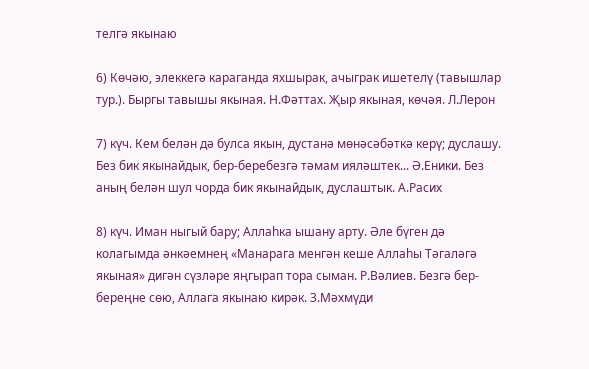телгә якынаю

6) Көчәю, элеккегә караганда яхшырак, ачыграк ишетелү (тавышлар тур.). Быргы тавышы якыная. Н.Фәттах. Җыр якыная, көчәя. Л.Лерон

7) күч. Кем белән дә булса якын, дустанә мөнәсәбәткә керү; дуслашу. Без бик якынайдык, бер-беребезгә тәмам ияләштек... Ә.Еники. Без аның белән шул чорда бик якынайдык, дуслаштык. А.Расих

8) күч. Иман ныгый бару; Аллаһка ышану арту. Әле бүген дә колагымда әнкәемнең «Манарага менгән кеше Аллаһы Тәгаләгә якыная» дигән сүзләре яңгырап тора сыман. Р.Вәлиев. Безгә бер-береңне сөю, Аллага якынаю кирәк. З.Мәхмүди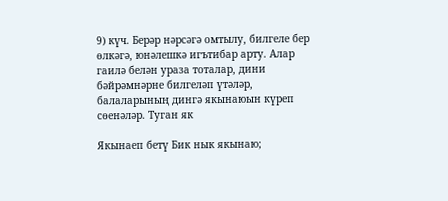9) күч. Берәр нәрсәгә омтылу, билгеле бер өлкәгә, юнәлешкә игътибар арту. Алар гаилә белән ураза тоталар, дини бәйрәмнәрне билгеләп үтәләр, балаларының дингә якынаюын күреп сөенәләр. Туган як

Якынаеп бетү Бик нык якынаю;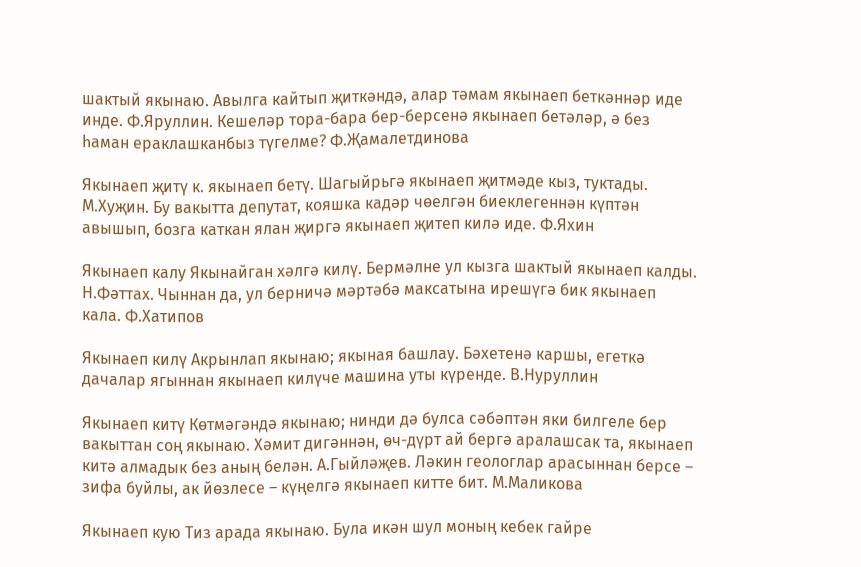шактый якынаю. Авылга кайтып җиткәндә, алар тәмам якынаеп беткәннәр иде инде. Ф.Яруллин. Кешеләр тора-бара бер-берсенә якынаеп бетәләр, ә без һаман ераклашканбыз түгелме? Ф.Җамалетдинова

Якынаеп җитү к. якынаеп бетү. Шагыйрьгә якынаеп җитмәде кыз, туктады. М.Хуҗин. Бу вакытта депутат, кояшка кадәр чөелгән биеклегеннән күптән авышып, бозга каткан ялан җиргә якынаеп җитеп килә иде. Ф.Яхин

Якынаеп калу Якынайган хәлгә килү. Бермәлне ул кызга шактый якынаеп калды. Н.Фәттах. Чыннан да, ул берничә мәртәбә максатына ирешүгә бик якынаеп кала. Ф.Хатипов

Якынаеп килү Акрынлап якынаю; якыная башлау. Бәхетенә каршы, егеткә дачалар ягыннан якынаеп килүче машина уты күренде. В.Нуруллин

Якынаеп китү Көтмәгәндә якынаю; нинди дә булса сәбәптән яки билгеле бер вакыттан соң якынаю. Хәмит дигәннән, өч-дүрт ай бергә аралашсак та, якынаеп китә алмадык без аның белән. А.Гыйләҗев. Ләкин геологлар арасыннан берсе – зифа буйлы, ак йөзлесе – күңелгә якынаеп китте бит. М.Маликова

Якынаеп кую Тиз арада якынаю. Була икән шул моның кебек гайре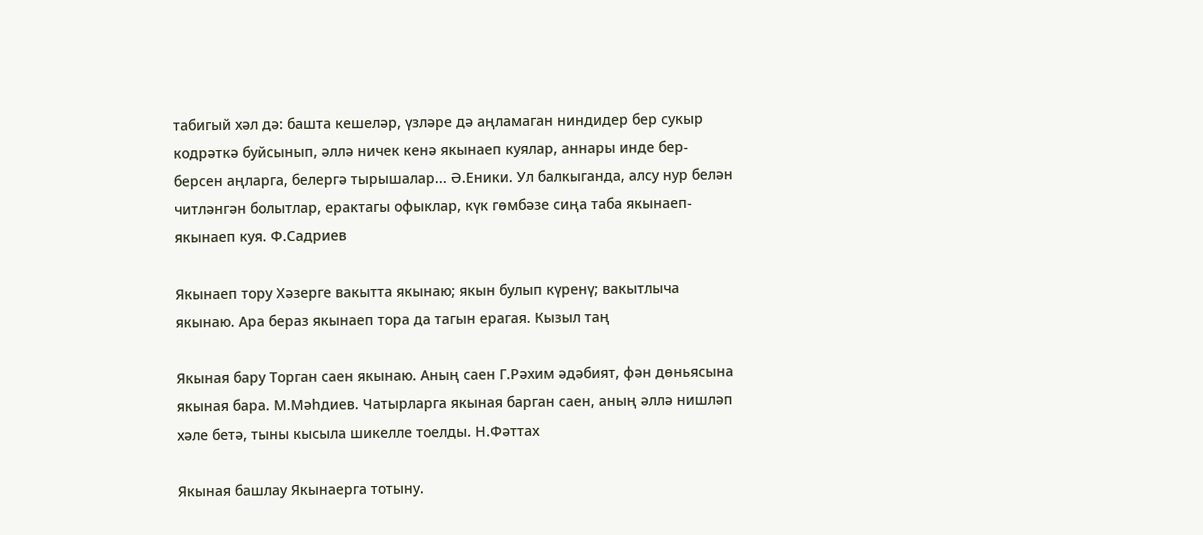табигый хәл дә: башта кешеләр, үзләре дә аңламаган ниндидер бер сукыр кодрәткә буйсынып, әллә ничек кенә якынаеп куялар, аннары инде бер-берсен аңларга, белергә тырышалар... Ә.Еники. Ул балкыганда, алсу нур белән читләнгән болытлар, ерактагы офыклар, күк гөмбәзе сиңа таба якынаеп-якынаеп куя. Ф.Садриев

Якынаеп тору Хәзерге вакытта якынаю; якын булып күренү; вакытлыча якынаю. Ара бераз якынаеп тора да тагын ерагая. Кызыл таң

Якыная бару Торган саен якынаю. Аның саен Г.Рәхим әдәбият, фән дөньясына якыная бара. М.Мәһдиев. Чатырларга якыная барган саен, аның әллә нишләп хәле бетә, тыны кысыла шикелле тоелды. Н.Фәттах

Якыная башлау Якынаерга тотыну.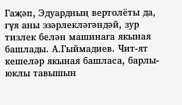Гаҗәп, Эдуардның вертолёты да, гүя аны эзәрлекләгәндәй, зур тизлек белән машинага якыная башлады. А.Гыймадиев. Чит-ят кешеләр якыная башласа, барлы-юклы тавышын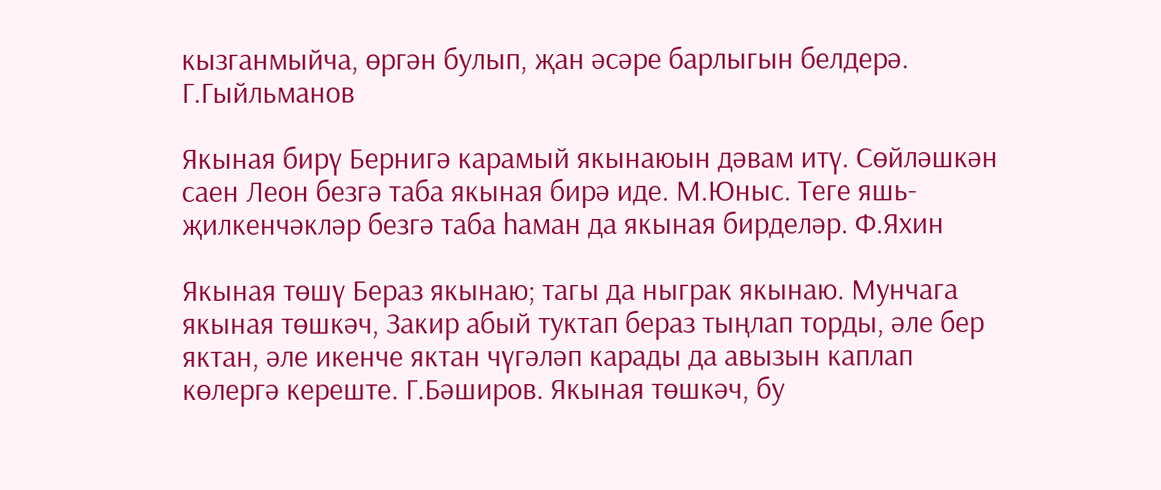кызганмыйча, өргән булып, җан әсәре барлыгын белдерә. Г.Гыйльманов

Якыная бирү Бернигә карамый якынаюын дәвам итү. Сөйләшкән саен Леон безгә таба якыная бирә иде. М.Юныс. Теге яшь-җилкенчәкләр безгә таба һаман да якыная бирделәр. Ф.Яхин

Якыная төшү Бераз якынаю; тагы да ныграк якынаю. Мунчага якыная төшкәч, Закир абый туктап бераз тыңлап торды, әле бер яктан, әле икенче яктан чүгәләп карады да авызын каплап көлергә кереште. Г.Бәширов. Якыная төшкәч, бу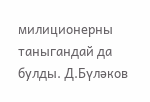милиционерны таныгандай да булды. Д.Бүләков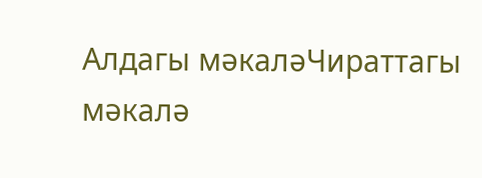Алдагы мәкаләЧираттагы мәкалә